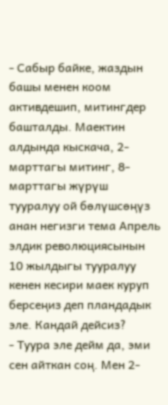- Сабыр байке, жаздын башы менен коом активдешип, митингдер башталды. Маектин алдында кыскача, 2-марттагы митинг, 8-марттагы жүрүш тууралуу ой бөлүшсөңүз анан негизги тема Апрель элдик революциясынын 10 жылдыгы тууралуу кенен кесири маек куруп берсеңиз деп пландадык эле. Кандай дейсиз?
- Туура эле дейм да, эми сен айткан соң. Мен 2-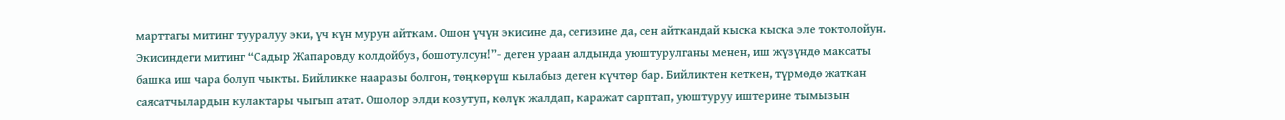марттагы митинг тууралуу эки, үч күн мурун айткам. Ошон үчүн экисине да, сегизине да, сен айткандай кыска кыска эле токтолойун.
Экисиндеги митинг “Садыр Жапаровду колдойбуз, бошотулсун!”- деген ураан алдында уюштурулганы менен, иш жүзүндө максаты башка иш чара болуп чыкты. Бийликке нааразы болгон, төңкөрүш кылабыз деген күчтөр бар. Бийликтен кеткен, түрмөдө жаткан саясатчылардын кулактары чыгып атат. Ошолор элди козутуп, көлүк жалдап, каражат сарптап, уюштуруу иштерине тымызын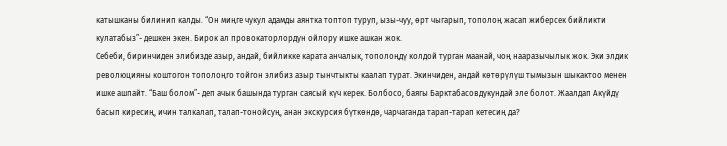катышканы билинип калды. “Он миңге чукул адамды аянтка топтоп туруп, ызы-чуу, өрт чыгарып, тополоң жасап жиберсек бийликти кулатабыз”- дешкен экен. Бирок ал провокаторлордун ойлору ишке ашкан жок.
Себеби, биринчиден элибизде азыр, андай, бийликке карата анчалык, тополоңдү колдой турган маанай, чоң нааразычылык жок. Эки элдик революцияны коштогон тополоңго тойгон элибиз азыр тынчтыкты каалап турат. Экинчиден, андай көтөрүлүш тымызын шыкактоо менен ишке ашпайт. “Баш болом”- деп ачык башында турган саясый күч керек. Болбосо, баягы Барктабасовдукундай эле болот. Жаалдап Акүйдү басып киресиң, ичин талкалап, талап-тонойсуң, анан экскурсия бүткөндө, чарчаганда тарап-тарап кетесиң да?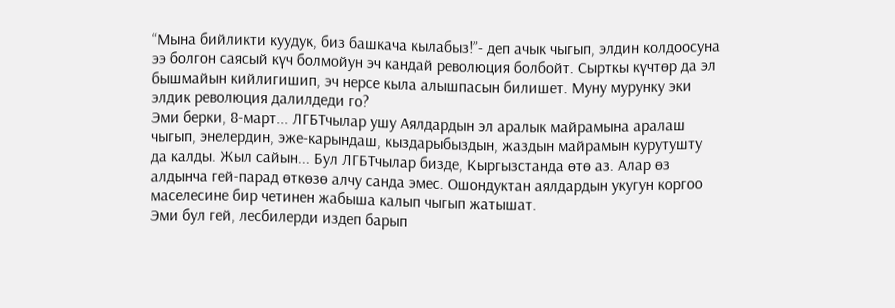“Мына бийликти куудук, биз башкача кылабыз!”- деп ачык чыгып, элдин колдоосуна ээ болгон саясый күч болмойун эч кандай революция болбойт. Сырткы күчтөр да эл бышмайын кийлигишип, эч нерсе кыла алышпасын билишет. Муну мурунку эки элдик революция далилдеди го?
Эми берки, 8-март... ЛГБТчылар ушу Аялдардын эл аралык майрамына аралаш чыгып, энелердин, эже-карындаш, кыздарыбыздын, жаздын майрамын курутушту да калды. Жыл сайын... Бул ЛГБТчылар бизде, Кыргызстанда өтө аз. Алар өз алдынча гей-парад өткөзө алчу санда эмес. Ошондуктан аялдардын укугун коргоо маселесине бир четинен жабыша калып чыгып жатышат.
Эми бул гей, лесбилерди издеп барып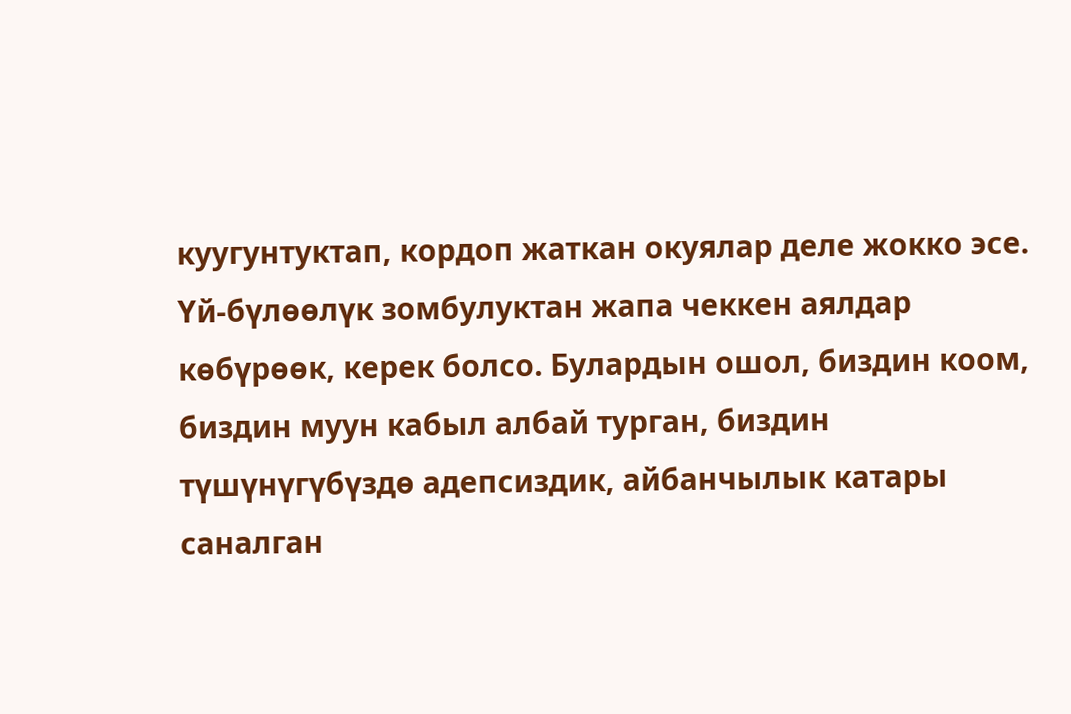куугунтуктап, кордоп жаткан окуялар деле жокко эсе. Үй-бүлөөлүк зомбулуктан жапа чеккен аялдар көбүрөөк, керек болсо. Булардын ошол, биздин коом, биздин муун кабыл албай турган, биздин түшүнүгүбүздө адепсиздик, айбанчылык катары саналган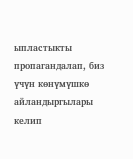ыпластыкты пропагандалап, биз үчүн көнүмүшкө айландыргылары келип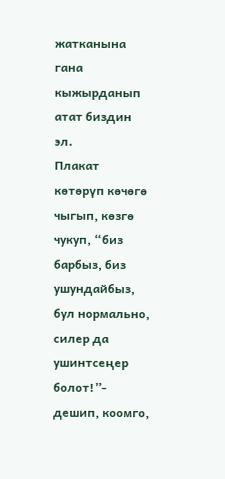жатканына гана кыжырданып атат биздин эл.
Плакат көтөрүп көчөгө чыгып, көзгө чукуп, “биз барбыз, биз ушундайбыз, бул нормально, силер да ушинтсеңер болот!”- дешип, коомго,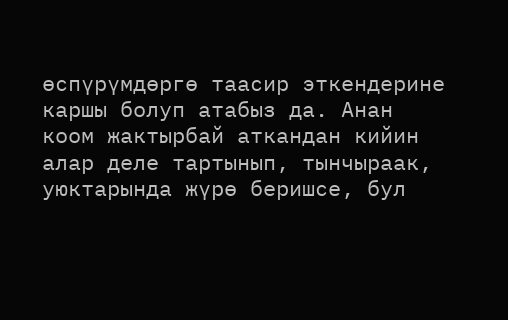өспүрүмдөргө таасир эткендерине каршы болуп атабыз да. Анан коом жактырбай аткандан кийин алар деле тартынып, тынчыраак, уюктарында жүрө беришсе, бул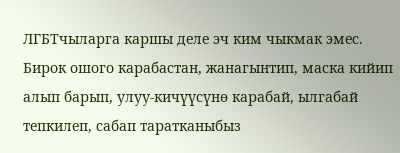ЛГБТчыларга каршы деле эч ким чыкмак эмес.
Бирок ошого карабастан, жанагынтип, маска кийип алып барып, улуу-кичүүсүнө карабай, ылгабай тепкилеп, сабап таратканыбыз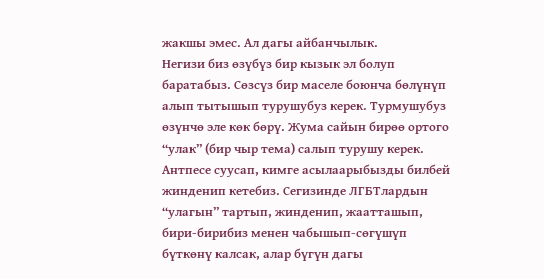жакшы эмес. Ал дагы айбанчылык.
Негизи биз өзүбүз бир кызык эл болуп баратабыз. Сөзсүз бир маселе боюнча бөлүнүп алып тытышып турушубуз керек. Турмушубуз өзүнчө эле көк бөрү. Жума сайын бирөө ортого “улак” (бир чыр тема) салып турушу керек. Антпесе суусап, кимге асылаарыбызды билбей жинденип кетебиз. Сегизинде ЛГБТлардын “улагын” тартып, жинденип, жаатташып, бири-бирибиз менен чабышып-сөгүшүп бүткөнү калсак, алар бүгүн дагы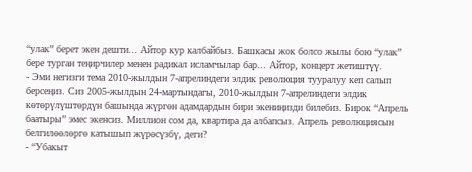“улак” берет экен дешти... Айтор кур калбайбыз. Башкасы жок болсо жылы бою “улак” бере турган теңирчилер менен радикал исламчылар бар... Айтор, концерт жетиштүү.
- Эми негизги тема 2010-жылдын 7-апрелиндеги элдик революция тууралуу кеп салып берсеңиз. Сиз 2005-жылдын 24-мартындагы, 2010-жылдын 7-апрелиндеги элдик көтөрүлүштөрдүн башында жүргөн адамдардын бири экениңизди билебиз. Бирок “Апрель баатыры” эмес экенсиз. Миллион сом да, квартира да албапсыз. Апрель революциясын белгилөөлөргө катышып жүрөсүзбү, деги?
- “Убакыт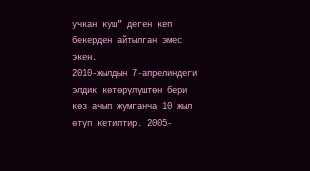учкан куш” деген кеп бекерден айтылган эмес экен.
2010-жылдын 7-апрелиндеги элдик көтөрүлүштөн бери көз ачып жумганча 10 жыл өтүп кетиптир. 2005-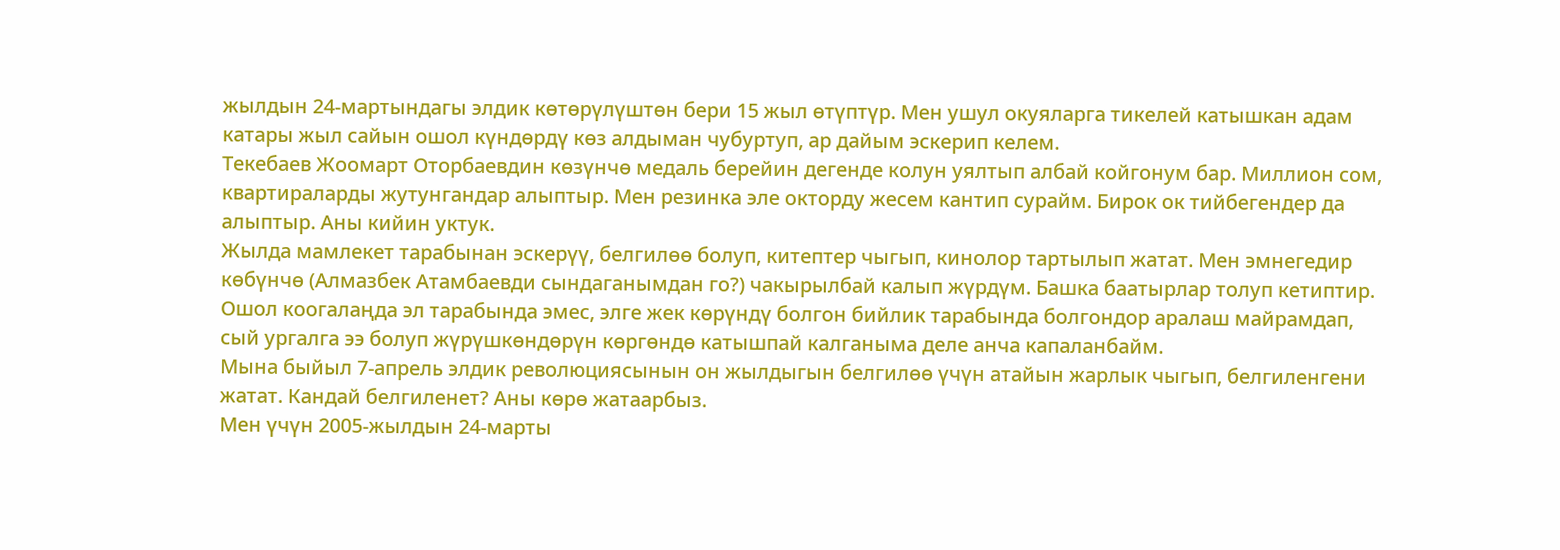жылдын 24-мартындагы элдик көтөрүлүштөн бери 15 жыл өтүптүр. Мен ушул окуяларга тикелей катышкан адам катары жыл сайын ошол күндөрдү көз алдыман чубуртуп, ар дайым эскерип келем.
Текебаев Жоомарт Оторбаевдин көзүнчө медаль берейин дегенде колун уялтып албай койгонум бар. Миллион сом, квартираларды жутунгандар алыптыр. Мен резинка эле окторду жесем кантип сурайм. Бирок ок тийбегендер да алыптыр. Аны кийин уктук.
Жылда мамлекет тарабынан эскерүү, белгилөө болуп, китептер чыгып, кинолор тартылып жатат. Мен эмнегедир көбүнчө (Алмазбек Атамбаевди сындаганымдан го?) чакырылбай калып жүрдүм. Башка баатырлар толуп кетиптир. Ошол коогалаңда эл тарабында эмес, элге жек көрүндү болгон бийлик тарабында болгондор аралаш майрамдап, сый ургалга ээ болуп жүрүшкөндөрүн көргөндө катышпай калганыма деле анча капаланбайм.
Мына быйыл 7-апрель элдик революциясынын он жылдыгын белгилөө үчүн атайын жарлык чыгып, белгиленгени жатат. Кандай белгиленет? Аны көрө жатаарбыз.
Мен үчүн 2005-жылдын 24-марты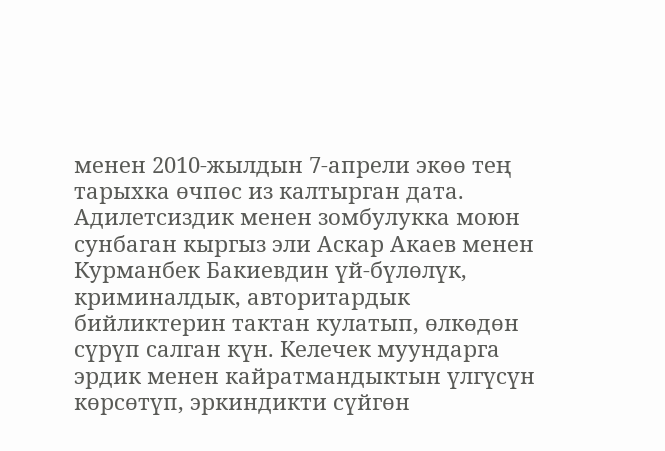менен 2010-жылдын 7-апрели экөө тең тарыхка өчпөс из калтырган дата. Адилетсиздик менен зомбулукка моюн сунбаган кыргыз эли Аскар Акаев менен Курманбек Бакиевдин үй-бүлөлүк, криминалдык, авторитардык бийликтерин тактан кулатып, өлкөдөн сүрүп салган күн. Келечек муундарга эрдик менен кайратмандыктын үлгүсүн көрсөтүп, эркиндикти сүйгөн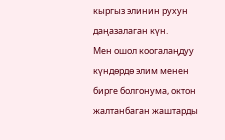кыргыз элинин рухун даңазалаган күн.
Мен ошол коогалаңдуу күндөрдө элим менен бирге болгонума, октон жалтанбаган жаштарды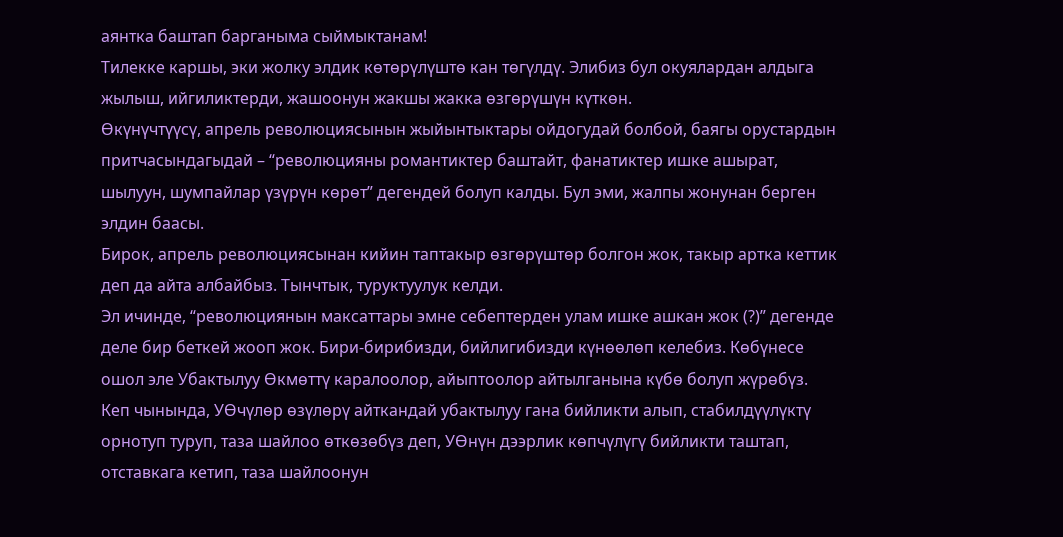аянтка баштап барганыма сыймыктанам!
Тилекке каршы, эки жолку элдик көтөрүлүштө кан төгүлдү. Элибиз бул окуялардан алдыга жылыш, ийгиликтерди, жашоонун жакшы жакка өзгөрүшүн күткөн.
Өкүнүчтүүсү, апрель революциясынын жыйынтыктары ойдогудай болбой, баягы орустардын притчасындагыдай – “революцияны романтиктер баштайт, фанатиктер ишке ашырат, шылуун, шумпайлар үзүрүн көрөт” дегендей болуп калды. Бул эми, жалпы жонунан берген элдин баасы.
Бирок, апрель революциясынан кийин таптакыр өзгөрүштөр болгон жок, такыр артка кеттик деп да айта албайбыз. Тынчтык, туруктуулук келди.
Эл ичинде, “революциянын максаттары эмне себептерден улам ишке ашкан жок (?)” дегенде деле бир беткей жооп жок. Бири-бирибизди, бийлигибизди күнөөлөп келебиз. Көбүнесе ошол эле Убактылуу Өкмөттү каралоолор, айыптоолор айтылганына күбө болуп жүрөбүз.
Кеп чынында, УӨчүлөр өзүлөрү айткандай убактылуу гана бийликти алып, стабилдүүлүктү орнотуп туруп, таза шайлоо өткөзөбүз деп, УӨнүн дээрлик көпчүлүгү бийликти таштап, отставкага кетип, таза шайлоонун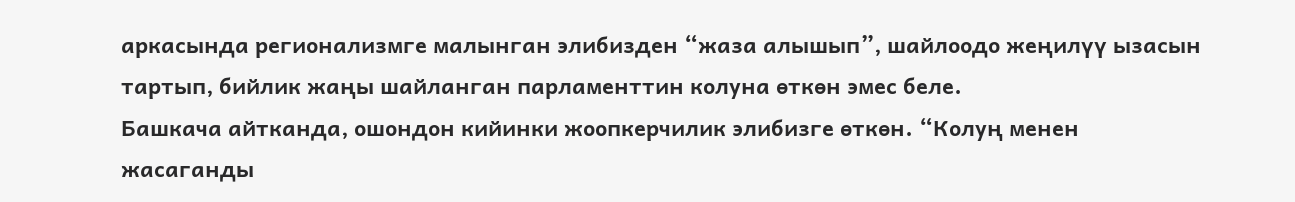аркасында регионализмге малынган элибизден “жаза алышып”, шайлоодо жеңилүү ызасын тартып, бийлик жаңы шайланган парламенттин колуна өткөн эмес беле.
Башкача айтканда, ошондон кийинки жоопкерчилик элибизге өткөн. “Колуң менен жасаганды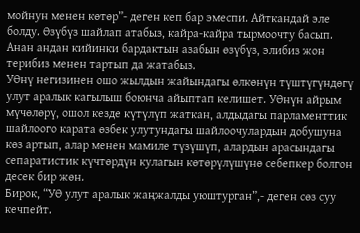мойнун менен көтөр”- деген кеп бар эмеспи. Айткандай эле болду. Өзүбүз шайлап атабыз, кайра-кайра тырмоочту басып. Анан андан кийинки бардактын азабын өзүбүз, элибиз жон терибиз менен тартып да жатабыз.
УӨнү негизинен ошо жылдын жайындагы өлкөнүн түштүгүндөгү улут аралык кагылыш боюнча айыптап келишет. УӨнүн айрым мүчөлөрү, ошол кезде күтүлүп жаткан, алдыдагы парламенттик шайлоого карата өзбек улутундагы шайлоочулардын добушуна көз артып, алар менен мамиле түзүшүп, алардын арасындагы сепаратистик күчтөрдүн кулагын көтөрүлүшүнө себепкер болгон десек бир жөн.
Бирок, “УӨ улут аралык жаңжалды уюштурган”,- деген сөз суу кечпейт.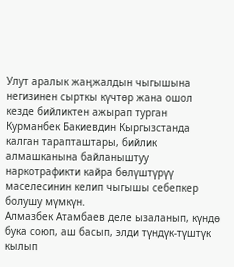Улут аралык жаңжалдын чыгышына негизинен сырткы күчтөр жана ошол кезде бийликтен ажырап турган Курманбек Бакиевдин Кыргызстанда калган тарапташтары, бийлик алмашканына байланыштуу наркотрафикти кайра бөлүштүрүү маселесинин келип чыгышы себепкер болушу мүмкүн.
Алмазбек Атамбаев деле ызаланып, күндө бука союп, аш басып, элди түндүк-түштүк кылып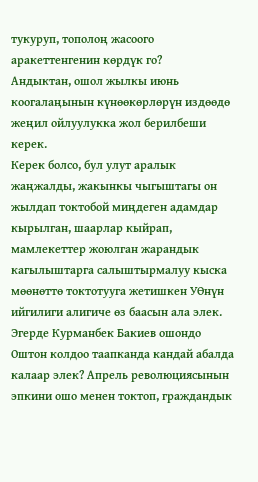тукуруп, тополоң жасоого аракеттенгенин көрдүк го?
Андыктан, ошол жылкы июнь коогалаңынын күнөөкөрлөрүн издөөдө жеңил ойлуулукка жол берилбеши керек.
Керек болсо, бул улут аралык жаңжалды, жакынкы чыгыштагы он жылдап токтобой миңдеген адамдар кырылган, шаарлар кыйрап, мамлекеттер жоюлган жарандык кагылыштарга салыштырмалуу кыска мөөнөттө токтотууга жетишкен УӨнүн ийгилиги алигиче өз баасын ала элек.
Эгерде Курманбек Бакиев ошондо Оштон колдоо таапканда кандай абалда калаар элек? Апрель революциясынын эпкини ошо менен токтоп, граждандык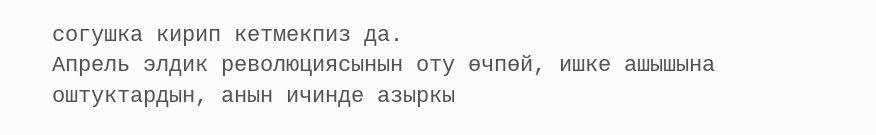согушка кирип кетмекпиз да.
Апрель элдик революциясынын оту өчпөй, ишке ашышына оштуктардын, анын ичинде азыркы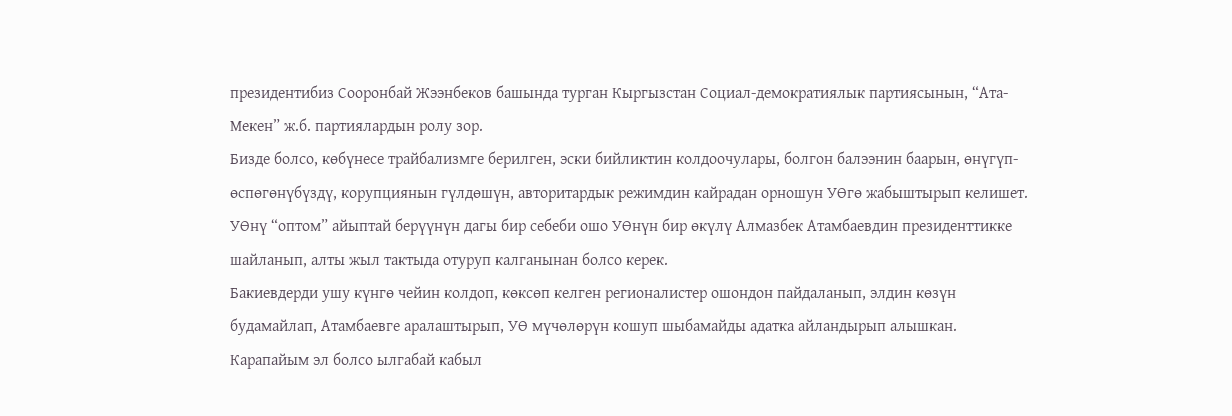президентибиз Сооронбай Жээнбеков башында турган Кыргызстан Социал-демократиялык партиясынын, “Ата-Мекен” ж.б. партиялардын ролу зор.
Бизде болсо, көбүнесе трайбализмге берилген, эски бийликтин колдоочулары, болгон балээнин баарын, өнүгүп-өспөгөнүбүздү, корупциянын гүлдөшүн, авторитардык режимдин кайрадан орношун УӨгө жабыштырып келишет.
УӨнү “оптом” айыптай берүүнүн дагы бир себеби ошо УӨнүн бир өкүлү Алмазбек Атамбаевдин президенттикке шайланып, алты жыл тактыда отуруп калганынан болсо керек.
Бакиевдерди ушу күнгө чейин колдоп, көксөп келген регионалистер ошондон пайдаланып, элдин көзүн будамайлап, Атамбаевге аралаштырып, УӨ мүчөлөрүн кошуп шыбамайды адатка айландырып алышкан. Карапайым эл болсо ылгабай кабыл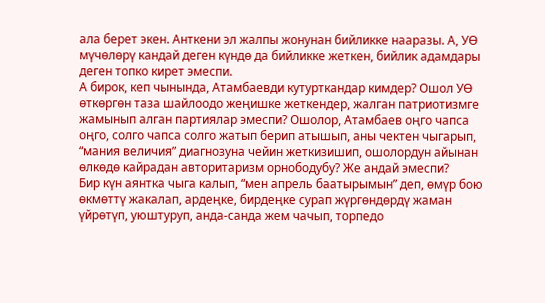ала берет экен. Анткени эл жалпы жонунан бийликке нааразы. А, УӨ мүчөлөрү кандай деген күндө да бийликке жеткен, бийлик адамдары деген топко кирет эмеспи.
А бирок, кеп чынында, Атамбаевди кутурткандар кимдер? Ошол УӨ өткөргөн таза шайлоодо жеңишке жеткендер, жалган патриотизмге жамынып алган партиялар эмеспи? Ошолор, Атамбаев оңго чапса оңго, солго чапса солго жатып берип атышып, аны чектен чыгарып, “мания величия” диагнозуна чейин жеткизишип, ошолордун айынан өлкөдө кайрадан авторитаризм орнободубу? Же андай эмеспи?
Бир күн аянтка чыга калып, “мен апрель баатырымын” деп, өмүр бою өкмөттү жакалап, ардеңке, бирдеңке сурап жүргөндөрдү жаман үйрөтүп, уюштуруп, анда-санда жем чачып, торпедо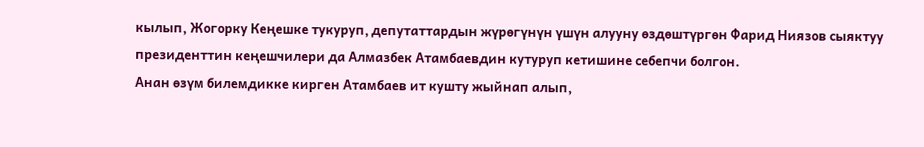кылып, Жогорку Кеңешке тукуруп, депутаттардын жүрөгүнүн үшүн алууну өздөштүргөн Фарид Ниязов сыяктуу президенттин кеңешчилери да Алмазбек Атамбаевдин кутуруп кетишине себепчи болгон.
Анан өзүм билемдикке кирген Атамбаев ит кушту жыйнап алып,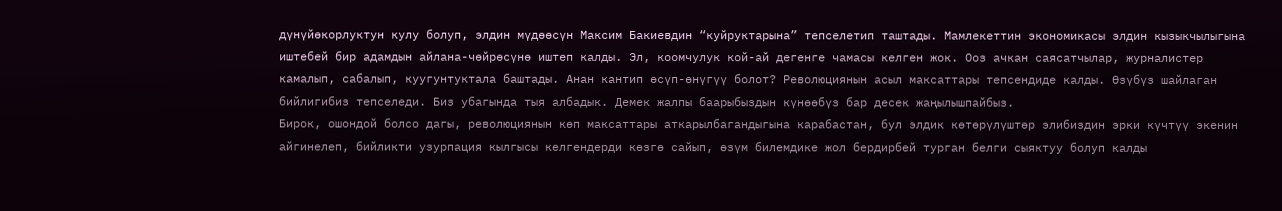дүнүйөкорлуктун кулу болуп, элдин мүдөөсүн Максим Бакиевдин “куйруктарына” тепселетип таштады. Мамлекеттин экономикасы элдин кызыкчылыгына иштебей бир адамдын айлана-чөйрөсүнө иштеп калды. Эл, коомчулук кой-ай дегенге чамасы келген жок. Ооз ачкан саясатчылар, журналистер камалып, сабалып, куугунтуктала баштады. Анан кантип өсүп-өнүгүү болот? Революциянын асыл максаттары тепсендиде калды. Өзүбүз шайлаган бийлигибиз тепселеди. Биз убагында тыя албадык. Демек жалпы баарыбыздын күнөөбүз бар десек жаңылышпайбыз.
Бирок, ошондой болсо дагы, революциянын көп максаттары аткарылбагандыгына карабастан, бул элдик көтөрүлүштөр элибиздин эрки күчтүү экенин айгинелеп, бийликти узурпация кылгысы келгендерди көзгө сайып, өзүм билемдике жол бердирбей турган белги сыяктуу болуп калды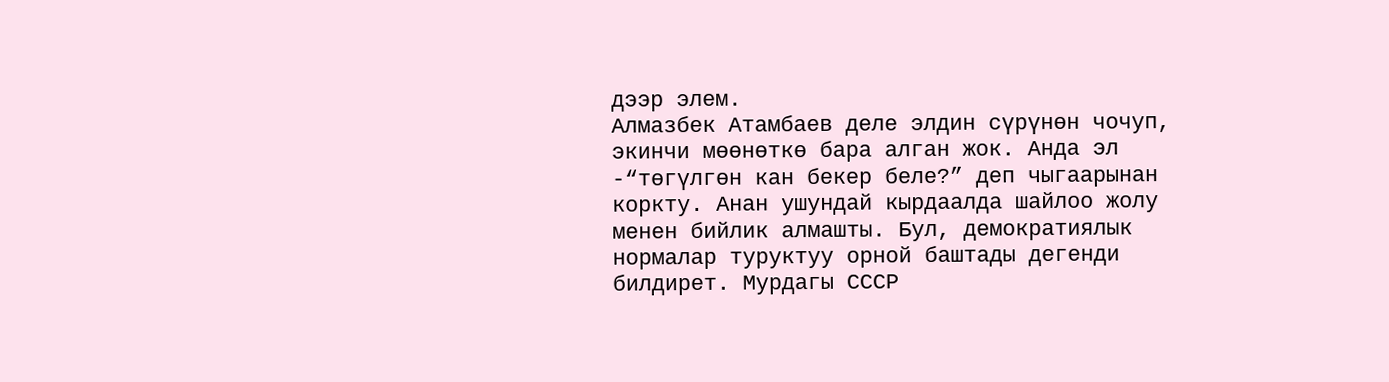дээр элем.
Алмазбек Атамбаев деле элдин сүрүнөн чочуп, экинчи мөөнөткө бара алган жок. Анда эл -“төгүлгөн кан бекер беле?” деп чыгаарынан коркту. Анан ушундай кырдаалда шайлоо жолу менен бийлик алмашты. Бул, демократиялык нормалар туруктуу орной баштады дегенди билдирет. Мурдагы СССР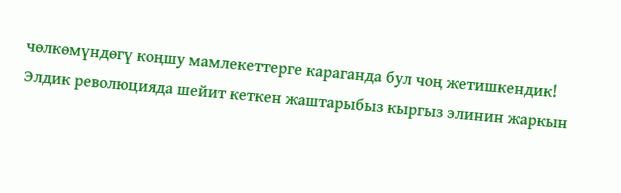чөлкөмүндөгү коңшу мамлекеттерге караганда бул чоң жетишкендик!
Элдик революцияда шейит кеткен жаштарыбыз кыргыз элинин жаркын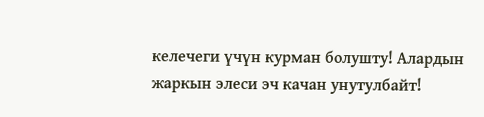келечеги үчүн курман болушту! Алардын жаркын элеси эч качан унутулбайт!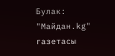Булак: "Майдан.kg" газетасы